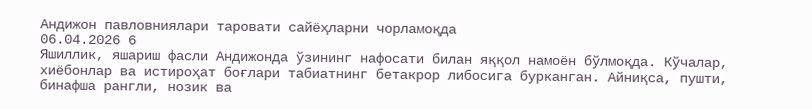Андижон павловниялари таровати сайёҳларни чорламоқда
06.04.2026 6
Яшиллик, яшариш фасли Андижонда ўзининг нафосати билан яққол намоён бўлмоқда. Кўчалар, хиёбонлар ва истироҳат боғлари табиатнинг бетакрор либосига бурканган. Айниқса, пушти, бинафша рангли, нозик ва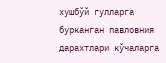хушбўй гулларга бурканган павловния дарахтлари кўчаларга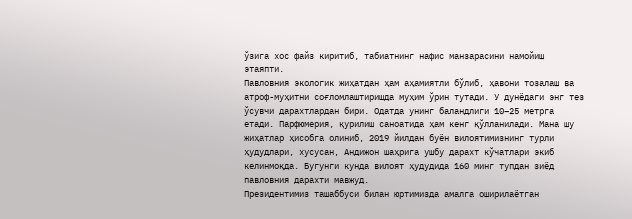ўзига хос файз киритиб, табиатнинг нафис манзарасини намойиш этаяпти.
Павловния экологик жиҳатдан ҳам аҳамиятли бўлиб, ҳавони тозалаш ва атроф-муҳитни соғломлаштиришда муҳим ўрин тутади. У дунёдаги энг тез ўсувчи дарахтлардан бири. Одатда унинг баландлиги 10–25 метрга етади. Парфюмерия, қурилиш саноатида ҳам кенг қўлланилади. Мана шу жиҳатлар ҳисобга олиниб, 2019 йилдан буён вилоятимизнинг турли ҳудудлари, хусусан, Андижон шаҳрига ушбу дарахт кўчатлари экиб келинмоқда. Бугунги кунда вилоят ҳудудида 160 минг тупдан зиёд павловния дарахти мавжуд.
Президентимиз ташаббуси билан юртимизда амалга оширилаётган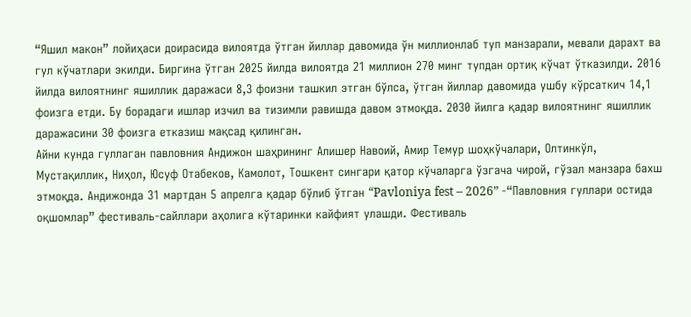“Яшил макон” лойиҳаси доирасида вилоятда ўтган йиллар давомида ўн миллионлаб туп манзарали, мевали дарахт ва гул кўчатлари экилди. Биргина ўтган 2025 йилда вилоятда 21 миллион 270 минг тупдан ортиқ кўчат ўтказилди. 2016 йилда вилоятнинг яшиллик даражаси 8,3 фоизни ташкил этган бўлса, ўтган йиллар давомида ушбу кўрсаткич 14,1 фоизга етди. Бу борадаги ишлар изчил ва тизимли равишда давом этмоқда. 2030 йилга қадар вилоятнинг яшиллик даражасини 30 фоизга етказиш мақсад қилинган.
Айни кунда гуллаган павловния Андижон шаҳрининг Алишер Навоий, Амир Темур шоҳкўчалари, Олтинкўл, Мустақиллик, Ниҳол, Юсуф Отабеков, Камолот, Тошкент сингари қатор кўчаларга ўзгача чирой, гўзал манзара бахш этмоқда. Андижонда 31 мартдан 5 апрелга қадар бўлиб ўтган “Pavloniya fest – 2026” -“Павловния гуллари остида оқшомлар” фестиваль-сайллари аҳолига кўтаринки кайфият улашди. Фестиваль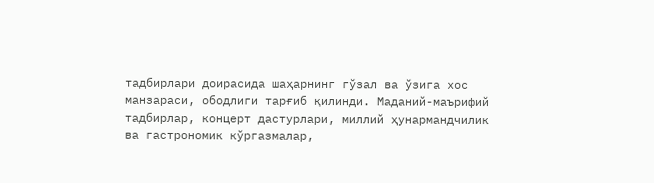тадбирлари доирасида шаҳарнинг гўзал ва ўзига хос манзараси, ободлиги тарғиб қилинди. Маданий-маърифий тадбирлар, концерт дастурлари, миллий ҳунармандчилик ва гастрономик кўргазмалар,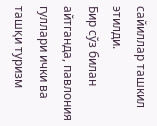сайиллар ташкил этилди.
Бир сўз билан айтганда, павлония гуллари ички ва ташқи туризм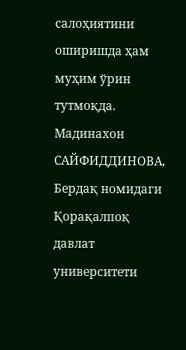салоҳиятини оширишда ҳам муҳим ўрин тутмоқда.
Мадинахон САЙФИДДИНОВА,
Бердақ номидаги Қорақалпоқ давлат университети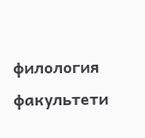филология факультети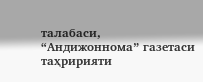талабаси,
“Андижоннома” газетаси таҳририяти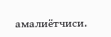амалиётчиси.